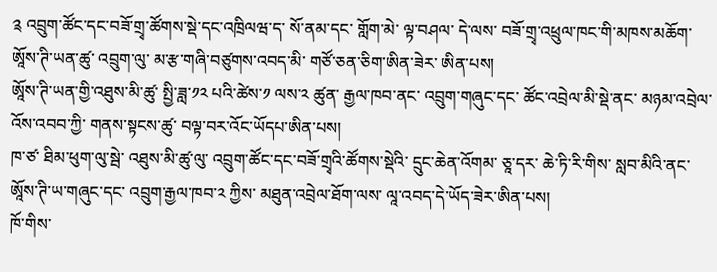༉ འབྲུག་ཚོང་དང་བཟོ་གྲྭ་ཚོགས་སྡེ་དང་འཁྲིལཝ་ད་ སོ་ནམ་དང་ གློག་མེ་ ལྟ་བཤལ་ དེ་ལས་ བཟོ་གྲྭ་འཕྲུལ་ཁང་གི་མཁས་མཆོག་ ཨཱོས་ཊི་ཡན་ཚུ་ འབྲུག་ལུ་ མ་རྩ་གཞི་བཙུགས་འབད་མི་ གཙོ་ཅན་ཅིག་ཨིན་ཟེར་ ཨིན་པས།
ཨཱོས་ཊི་ཡན་གྱི་འཐུས་མི་ཚུ་ སྤྱི་ཟླ་༡༢ པའི་ཚེས་༡ ལས་༢ ཚུན་ རྒྱལ་ཁབ་ནང་ འབྲུག་གཞུང་དང་ ཚོང་འབྲེལ་མི་སྡེ་ནང་ མཉམ་འབྲེལ་འོས་འབབ་ཀྱི་ གནས་སྟངས་ཚུ་ བལྟ་བར་འོང་ཡོདཔ་ཨིན་པས།
ཁ་ཙ་ ཐིམ་ཕུག་ལུ་སྦེ་ འཐུས་མི་ཚུ་ལུ་ འབྲུག་ཚོང་དང་བཟོ་གྲྭའི་ཚོགས་སྡེའི་ དྲུང་ཆེན་འོགམ་ ཅཱ་དར་ ཆེ་ཏི་རི་གིས་ སླབ་མིའི་ནང་ ཨཱོས་ཊི་ཡ་གཞུང་དང་ འབྲུག་རྒྱལ་ཁབ་༢ ཀྱིས་ མཐུན་འབྲེལ་ཐོག་ལས་ ལཱ་འབད་དེ་ཡོད་ཟེར་ཨིན་པས།
ཁོ་གིས་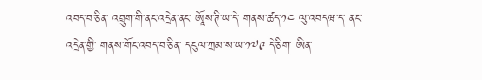འབད་བ་ཅིན་ འབྲུག་གི་ནང་འདྲེན་ནང་ ཨཱོས་ཊི་ཡ་དེ་ གནས་ཚད་༡༤ ལུ་འབདཝ་ད་ ནང་འདྲེན་གྱི་ གནས་གོང་འབད་བ་ཅིན་ དངུལ་ཀྲམ་ས་ཡ་༡༧༩ དེ་ཅིག་ ཨིན་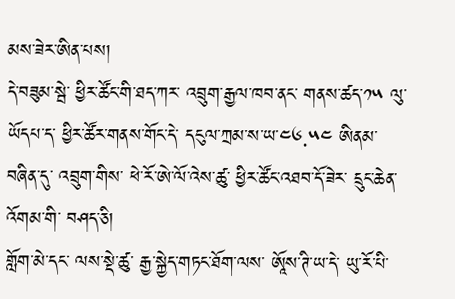མས་ཟེར་ཨིན་པས།
དེ་བཟུམ་སྦེ་ ཕྱིར་ཚོང་གི་ཐད་ཀར་ འབྲུག་རྒྱལ་ཁབ་ནང་ གནས་ཚད་༡༥ ལུ་ཡོདཔ་ད་ ཕྱིར་ཚོར་གནས་གོང་དེ་ དངུལ་ཀྲམ་ས་ཡ་༤༦.༥༤ ཨིནམ་བཞིན་དུ་ འབྲུག་གིས་ ཕེ་རོ་ཨེ་ལོ་འེས་ཚུ་ ཕྱིར་ཚོང་འཐབ་དོ་ཟེར་ དྲུང་ཆེན་འོགམ་གི་ བཤད་ཅི།
གློག་མེ་དང་ ལས་སྡེ་ཚུ་ རྒྱ་སྐྱེད་གཏང་ཐོག་ལས་ ཨཱོས་ཊི་ཡ་དེ་ ཡུ་རོ་པི་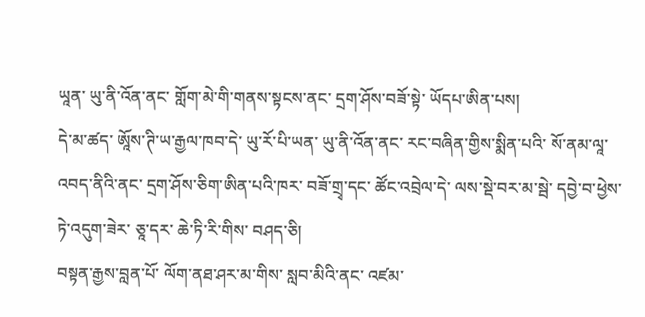ཡཱན་ ཡུ་ནི་འོན་ནང་ གློག་མེ་གི་གནས་སྟངས་ནང་ དྲག་ཤོས་བཟོ་སྟེ་ ཡོདཔ་ཨིན་པས།
དེ་མ་ཚད་ ཨཱོས་ཊི་ཡ་རྒྱལ་ཁབ་དེ་ ཡུ་རོ་པི་ཡན་ ཡུ་ནི་འོན་ནང་ རང་བཞིན་གྱིས་སྨིན་པའི་ སོ་ནམ་ལཱ་འབད་ནིའི་ནང་ དྲག་ཤོས་ཅིག་ཨིན་པའི་ཁར་ བཟོ་གྲྭ་དང་ ཚོང་འབྲེལ་དེ་ ལས་སྡེ་བར་མ་སྦེ་ དབྱེ་བ་ཕྱེས་ཏེ་འདུག་ཟེར་ ཅཱ་དར་ ཆེ་ཏི་རི་གིས་ བཤད་ཅི།
བསྟན་རྒྱས་བླན་པོ་ ལོག་ནཐ་ཤར་མ་གིས་ སླབ་མིའི་ནང་ འཛམ་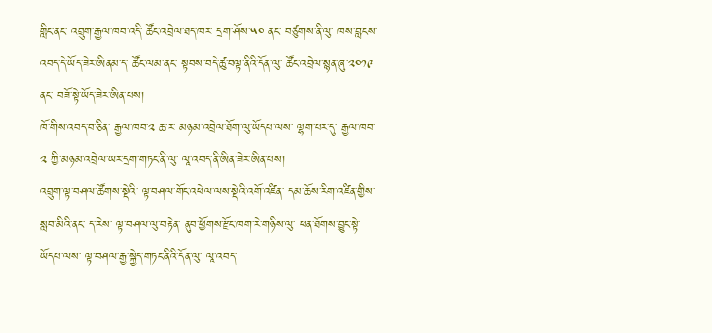གླིང་ནང་ འབྲུག་རྒྱལ་ཁབ་འདི་ ཚོང་འབྲེལ་ཐད་ཁར་ དྲག་ཤོས་༥༠ ནང་ བཙུགས་ནི་ལུ་ ཁས་བླངས་འབད་དེ་ཡོད་ཟེར་ཨིནམ་ད་ ཚོང་ལམ་ནང་ སྟབས་བདེ་ཚུ་བལྟ་ནིའི་དོན་ལུ་ ཚོང་འབྲེལ་སྙན་ཞུ་༢༠༡༩ ནང་ བཟོ་སྟེ་ཡོད་ཟེར་ཨིན་པས།
ཁོ་གིས་འབད་བ་ཅིན་ རྒྱལ་ཁབ་༢ ཆ་ར་ མཉམ་འབྲེལ་ཐོག་ལུ་ཡོདཔ་ལས་ ལྷག་པར་དུ་ རྒྱལ་ཁབ་༢ ཀྱི་མཉམ་འབྲེལ་ཡར་དྲག་གཏང་ནི་ལུ་ ལཱ་འབད་ནི་ཨིན་ཟེར་ཨིན་པས།
འབྲུག་ལྟ་བཤལ་ཚོགས་སྡེའི་ ལྟ་བཤལ་གོང་འཕེལ་ལས་སྡེའི་འགོ་འཛིན་ དམ་ཆོས་རིག་འཛིན་གྱིས་ སླབ་མིའི་ནང་ ད་རེས་ ལྟ་བཤལ་ལུ་བརྟེན་ ནུབ་ཕྱོགས་རྫོང་ཁག་རེ་གཉིས་ལུ་ ཕན་ཐོགས་བྱུང་སྟེ་ཡོདཔ་ལས་ ལྟ་བཤལ་རྒྱ་སྐྱེད་གཏང་ནིའི་དོན་ལུ་ ལཱ་འབད་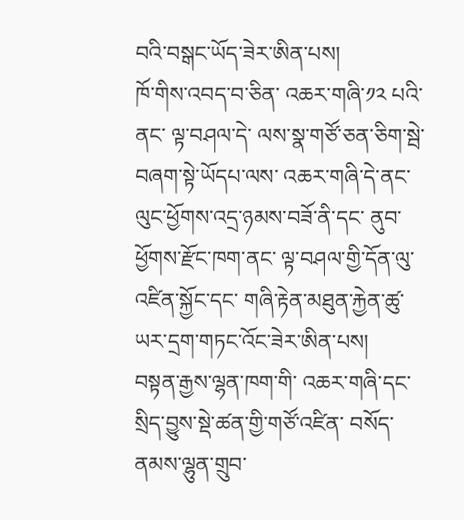བའི་བསྒང་ཡོད་ཟེར་ཨིན་པས།
ཁོ་གིས་འབད་བ་ཅིན་ འཆར་གཞི་༡༢ པའི་ནང་ ལྟ་བཤལ་དེ་ ལས་སྣ་གཙོ་ཅན་ཅིག་སྦེ་ བཞག་སྟེ་ཡོདཔ་ལས་ འཆར་གཞི་དེ་ནང་ ལུང་ཕྱོགས་འདྲ་ཉམས་བཟོ་ནི་དང་ ནུབ་ཕྱོགས་རྫོང་ཁག་ནང་ ལྟ་བཤལ་གྱི་དོན་ལུ་ འཛིན་སྐྱོང་དང་ གཞི་རྟེན་མཐུན་རྐྱེན་ཚུ་ ཡར་དྲག་གཏང་འོང་ཟེར་ཨིན་པས།
བསྟན་རྒྱས་ལྷན་ཁག་གི་ འཆར་གཞི་དང་ སྲིད་བྱུས་སྡེ་ཚན་གྱི་གཙོ་འཛིན་ བསོད་ནམས་ལྷུན་གྲུབ་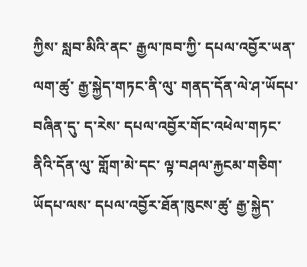ཀྱིས་ སླབ་མིའི་ནང་ རྒྱལ་ཁབ་ཀྱི་ དཔལ་འབྱོར་ཡན་ལག་ཚུ་ རྒྱ་སྐྱེད་གཏང་ནི་ལུ་ གནད་དོན་ལེ་ཤ་ཡོདཔ་བཞིན་དུ་ ད་རེས་ དཔལ་འབྱོར་གོང་འཕེལ་གཏང་ནིའི་དོན་ལུ་ གློག་མེ་དང་ ལྟ་བཤལ་རྐྱངམ་གཅིག་ཡོདཔ་ལས་ དཔལ་འབྱོར་ཐོན་ཁུངས་ཚུ་ རྒྱ་སྐྱེད་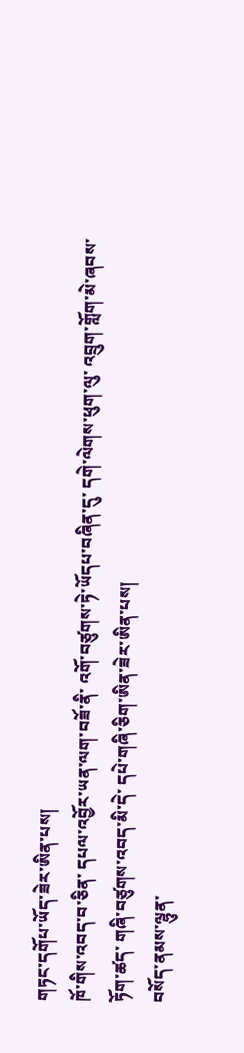གཏང་དགོཔ་ཡོད་ཟེར་ཨིན་པས།
ཁོ་གིས་འབད་བ་ཅིན་ དཔལ་འབྱོར་ཡན་ལག་བཟོ་ནི་ འགོ་བཙུགས་ཏེ་ཡོདཔ་བཞིན་དུ་ དགེ་ལེགས་ཕུག་ལུ་ འབྲུག་གློག་མེ་ཞབས་ཏོག་ཚད་ གཞི་བཙུགས་འབད་མི་དེ་ དཔེ་གཞི་ཅིག་ཨིན་ཟེར་ཨིན་པས།
བསོད་ནམས་ལྷུན་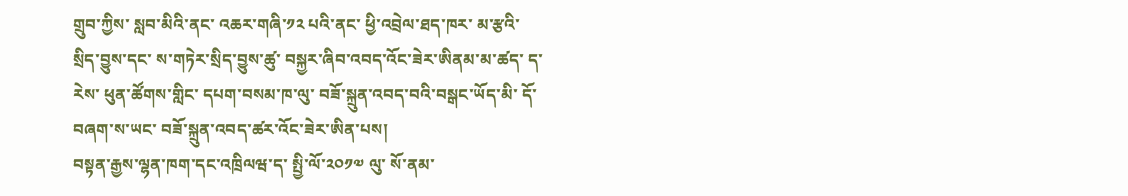གྲུབ་ཀྱིས་ སླབ་མིའི་ནང་ འཆར་གཞི་༡༢ པའི་ནང་ ཕྱི་འབྲེལ་ཐད་ཁར་ མ་རྩའི་སྲིད་བྱུས་དང་ ས་གཏེར་སྲིད་བྱུས་ཚུ་ བསྐྱར་ཞིབ་འབད་འོང་ཟེར་ཨིནམ་མ་ཚད་ ད་རེས་ ཕུན་ཚོགས་གླིང་ དཔག་བསམ་ཁ་ལུ་ བཟོ་སྐྲུན་འབད་བའི་བསྒང་ཡོད་མི་ དོ་བཞག་ས་ཡང་ བཟོ་སྐྲུན་འབད་ཚར་འོང་ཟེར་ཨིན་པས།
བསྟན་རྒྱས་ལྷན་ཁག་དང་འཁྲིལཝ་ད་ སྤྱི་ལོ་༢༠༡༧ ལུ་ སོ་ནམ་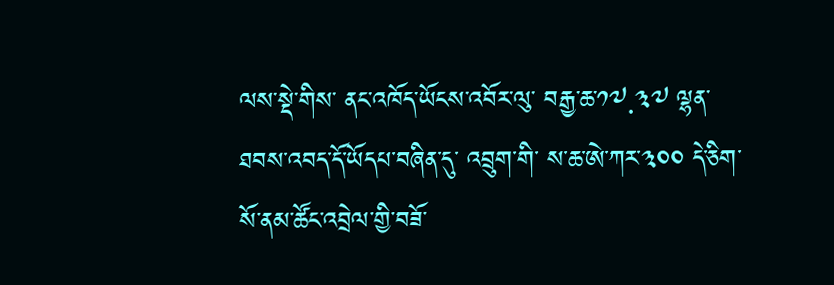ལས་སྡེ་གིས་ ནང་འཁོད་ཡོངས་འབོར་ལུ་ བརྒྱ་ཆ་༡༧.༣༧ ལྷན་ཐབས་འབད་དོ་ཡོདཔ་བཞིན་དུ་ འབྲུག་གི་ ས་ཆ་ཨེ་ཀར་༣༠༠ དེ་ཅིག་ སོ་ནམ་ཚོང་འབྲེལ་གྱི་བཟོ་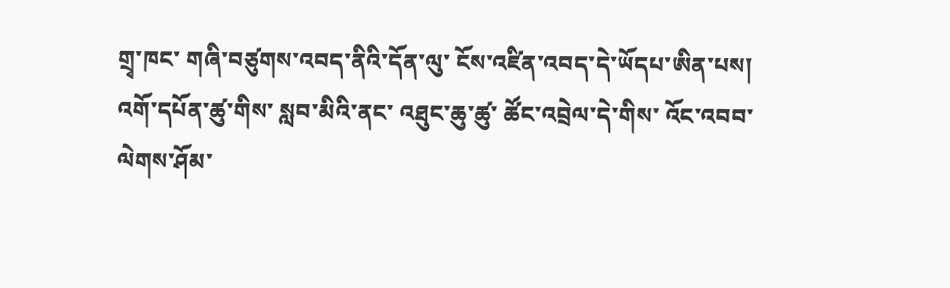གྲྭ་ཁང་ གཞི་བཙུགས་འབད་ནིའི་དོན་ལུ་ ངོས་འཛིན་འབད་དེ་ཡོདཔ་ཨིན་པས།
འགོ་དཔོན་ཚུ་གིས་ སླབ་མིའི་ནང་ འཐུང་ཆུ་ཚུ་ ཚོང་འབྲེལ་དེ་གིས་ འོང་འབབ་ལེགས་ཤོམ་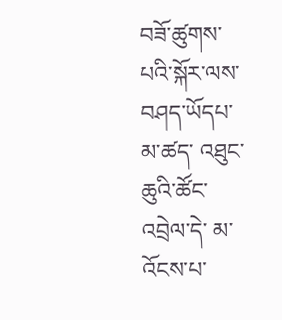བཟོ་ཚུགས་པའི་སྐོར་ལས་ བཤད་ཡོདཔ་མ་ཚད་ འཐུང་ཆུའི་ཚོང་འབྲེལ་དེ་ མ་འོངས་པ་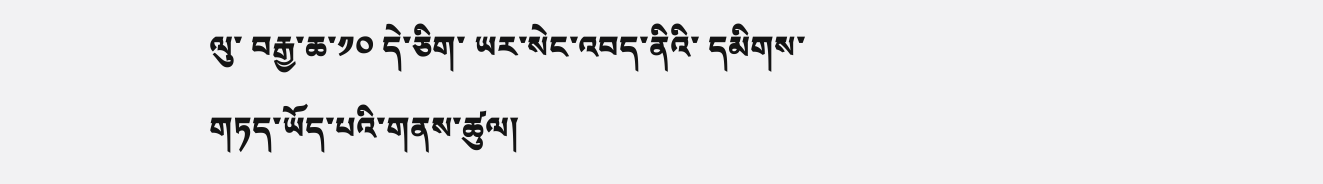ལུ་ བརྒྱ་ཆ་༡༠ དེ་ཅིག་ ཡར་སེང་འབད་ནིའི་ དམིགས་གཏད་ཡོད་པའི་གནས་ཚུལ།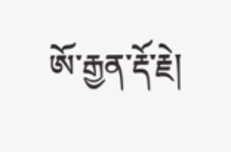ཨོ་རྒྱན་རྡོ་རྗེ།